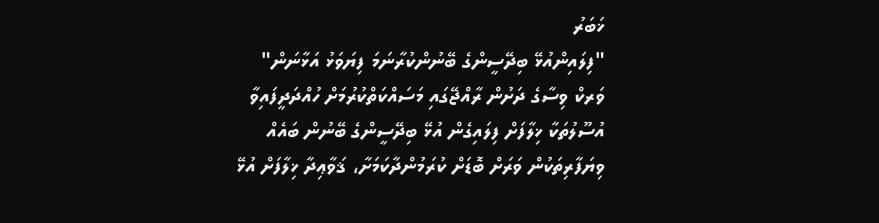ޚަބަރު
"ފިލައިންއުޅޭ ބިދޭސީންގެ ބޭނުންކުރާނަމަ ފިޔަވަޅު އަޅާނަން"
ވަރކް ވިސާގެ ދަށުން ރާއްޖޭގައި މަސައްކަތްކުރުމަށް ހުއްދަދީފައިވާ އުސޫލުތަކާ ޚިލާފަށް ފިލައިގެން އުޅޭ ބިދޭސީންގެ ބޭނުން ބައެއް ވިޔަފާރިތަކުން ވަރަށް ބޮޑަށް ކުރަމުންދާކަމަށާ، ޤަވާޢިދާ ޚިލާފަށް އުޅޭ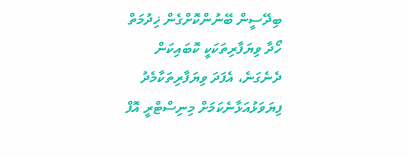ބިދޭސީން ބޭނުންކޮށްގެން ޚިދުމަތް ހޯދާ ވިޔަފާރިތަކަކީ ކޮބައިކަން ދެނެގަނެ، އެފަދަ ވިޔަފާރިތަކާމެދު ފިޔަވަޅުއަޅާނެކަމަށް މިނިސްޓްރީ އޮފް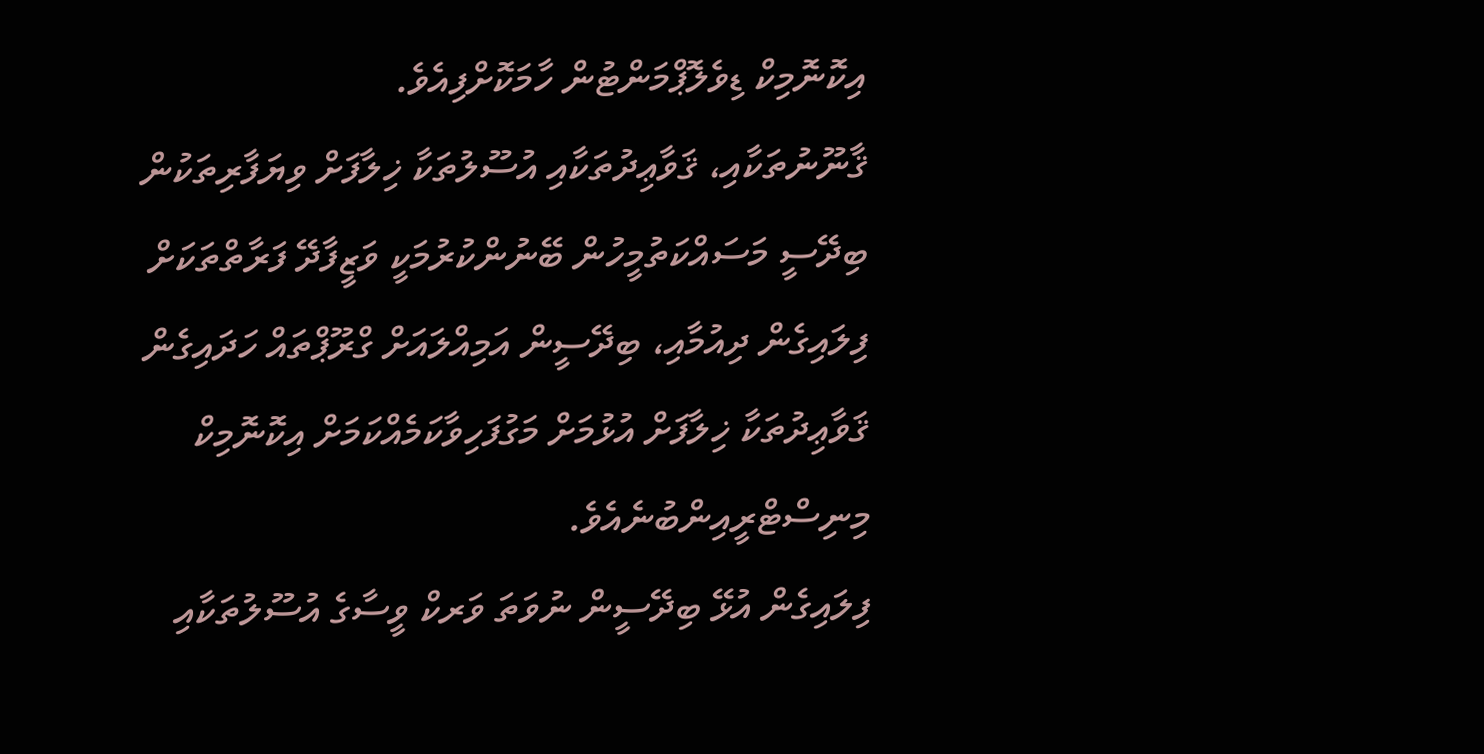އިކޮނޮމިކް ޑިވެލޮޕްމަންޓުން ހާމަކޮށްފިއެވެ.
ޤާނޫނުތަކާއި، ޤަވާޢިދުތަކާއި އުސޫލުތަކާ ޚިލާފަށް ވިޔަފާރިތަކުން ބިދޭސީ މަސައްކަތުމީހުން ބޭނުންކުރުމަކީ ވަޒީފާދޭ ފަރާތްތަކަށް ފިލައިގެން ދިއުމާއި، ބިދޭސީން އަމިއްލައަށް ގްރޫޕްތައް ހަދައިގެން ޤަވާޢިދުތަކާ ޚިލާފަށް އުޅުމަށް މަގުފަހިވާކަމެއްކަމަށް އިކޮނޮމިކް މިނިސްޓްރީއިންބުނެއެވެ.
ފިލައިގެން އުޅޭ ބިދޭސީން ނުވަތަ ވަރކް ވީސާގެ އުސޫލުތަކާއި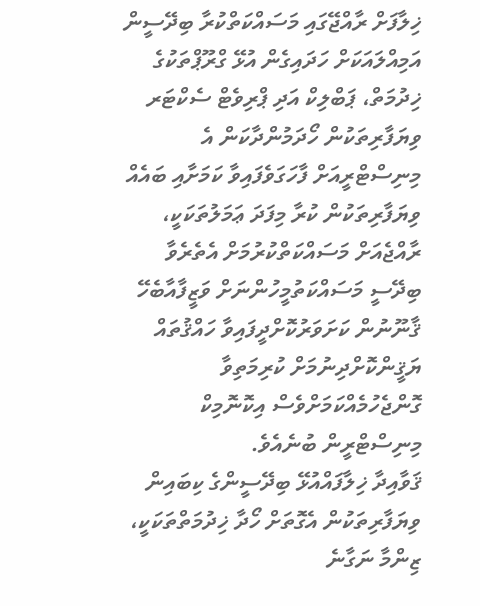ޚިލާފަށް ރާއްޖޭގައި މަސައްކަތްކުރާ ބިދޭސީން އަމިއްލައަކަށް ހަދައިގެން އުޅޭ ގްރޫޕްތަކުގެ ޚިދުމަތް، ޕަބްލިކް އަދި ޕްރިވެޓް ސެކްޓަރ ވިޔަފާރިތަކުން ހޯދަމުންދާކަން އެ މިނިސްޓްރީއަށް ފާހަގަވެފައިވާ ކަމަށާއި ބައެއް ވިޔަފާރިތަކުން ކުރާ މިފަދަ ޢަމަލުތަކަކީ، ރާއްޖެއަށް މަސައްކަތްކުރުމަށް އެތެރެވާ ބިދޭސީ މަސައްކަތުމީހުންނަށް ވަޒީފާއާބެހޭ ޤާނޫނުން ކަށަވަރުކޮށްދީފައިވާ ހައްޤުތައް ޔަޤީންކޮށްދިނުމަށް ކުރިމަތިވާ ގޮންޖެހުމެއްކަމަށްވެސް އިކޮނޮމިކް މިނިސްޓްރީން ބުނެއެވެ.
ޤަވާއިދާ ޚިލާފައްއުޅޭ ބިދޭސީންގެ ކިބައިން ވިޔަފާރިތަކުން އެގޮތަށް ހޯދާ ޚިދުމަތްތަކަކީ، ޒިންމާ ނަގާނެ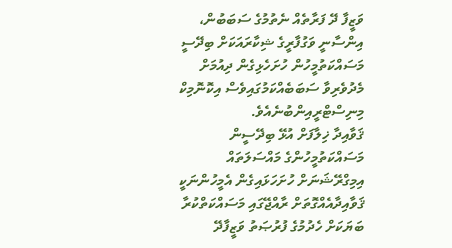ވަޒީފާ ދޭ ފަރާތެއް ނެތުމުގެ ސަބަބުން، އިންސާނީ ވަގުފާރީގެ ޝިކާރައަކަށް ބިދޭސީ މަސައްކަތުމީހުން ހުށަހެޅިގެން ދިއުމަށް މެދުވެރިވާ ސަބަބެއްކަމުގައިވެސް އިކޮނޮމިކް މިނިސްޓްރީއިންބުނެއެވެ.
ޤަވާއިދާ ޚިލާފަށް އުޅޭ ބިދޭސީން މަސައްކަތުމީހުންގެ މައްސަލަތައް އިމިގްރޭޝަނަށް ހުށަހަޅައިގެން އެމީހުންނަކީ ޤަވާއިދާއެއްގޮތަށް ރާއްޖޭގައި މަސައްކަތްކުރާ ބަޔަކަށް ހެދުމުގެ ފުރުޞަތު ވަޒީފާދޭ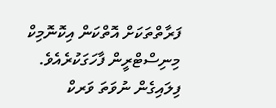ފަރާތްތަކަށް އޮތްކަން އިކޮނޮމިކް މިނިސްޓްރީން ފާހަގަކުރެއެވެ.
ފިލައިގެން ނުވަތަ ވަރކް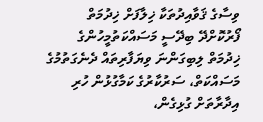ވިސާގެ ޤަވާއިދުތަކާ ޚިލާފަށް ޚިދުމަތް ފޯރުކޮށްދޭ ބިދޭސީ މަސައްކަތުމީހުންގެ ޚިދުމަތް ލިބިގަންނަ ވިޔަފާރިތައް ދެނެގަތުމުގެ މަސައްކަތް، ސަރުކާރުގެ ކަމާގުޅުން ހުރި އިދާރާތަށް ގުޅިގެން،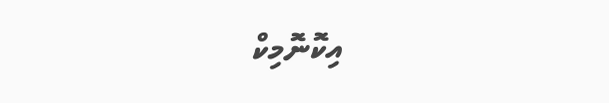އިކޮނޮމިކް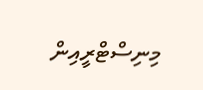މިނިސްޓްރީއިން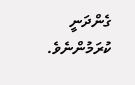ގެންދަނީ ކުރަމުންނެވެ.